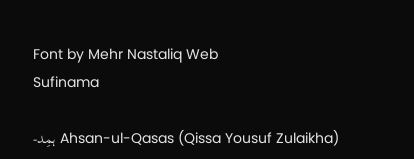Font by Mehr Nastaliq Web
Sufinama

Ahsan-ul-Qasas (Qissa Yousuf Zulaikha) ہمِد-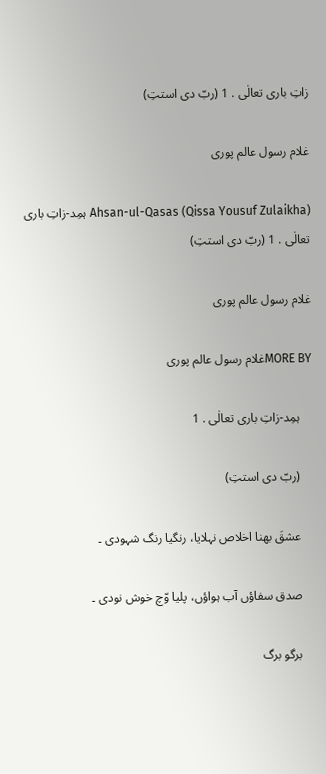زاتِ باری تعالٰی . 1 (ربّ دی استتِ)

غلام رسول عالم پوری

Ahsan-ul-Qasas (Qissa Yousuf Zulaikha) ہمِد-زاتِ باری تعالٰی . 1 (ربّ دی استتِ)

غلام رسول عالم پوری

MORE BYغلام رسول عالم پوری

    ہمِد-زاتِ باری تعالٰی . 1

    (ربّ دی استتِ)

    عشقَ بھنا اخلاص نہلایا، رنگیا رنگ شہودی ۔

    صدق سفاؤں آب ہواؤں، پلیا وّچ خوش نودی ۔

    برگو برگ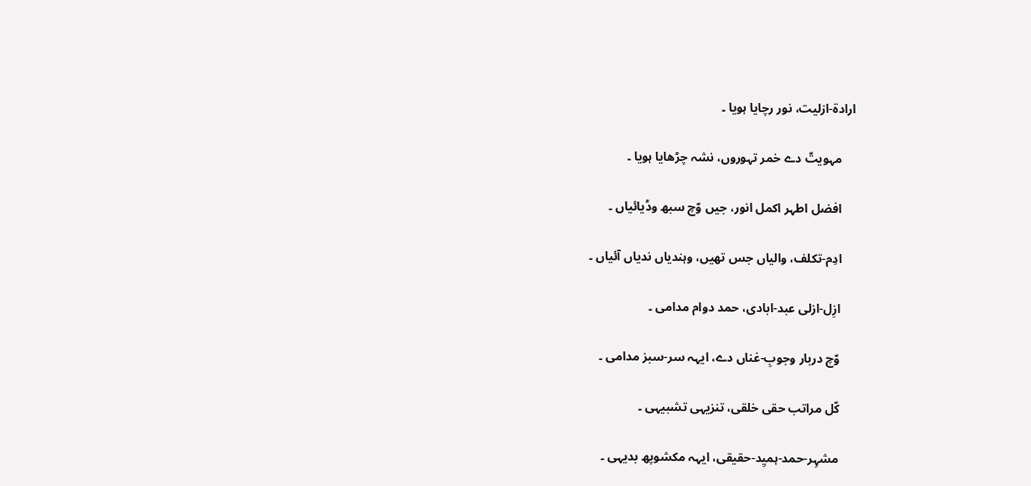ارادة-ازلیت، نور رچایا ہویا ۔

    مہویتّ دے خمر تہوروں، نشہ چڑھایا ہویا ۔

    افضل اطہر اکمل انور، جیں وّچ سبھ وڈیائیاں ۔

    ادِم-تکلف، والیاں جس تھیں، وہندیاں ندیاں آئیاں ۔

    ازِل-ازلی عبد-ابادی، حمد دوام مدامی ۔

    وّچ دربار وجوبِ-غناں دے، ایہہ سر-سبز مدامی ۔

    کّل مراتب حقی خلقی، تنزیہی تشبیہی ۔

    مشہِر-حمد-ہمیِد-حقیقی، ایہہ مکشوپھ بدیہی ۔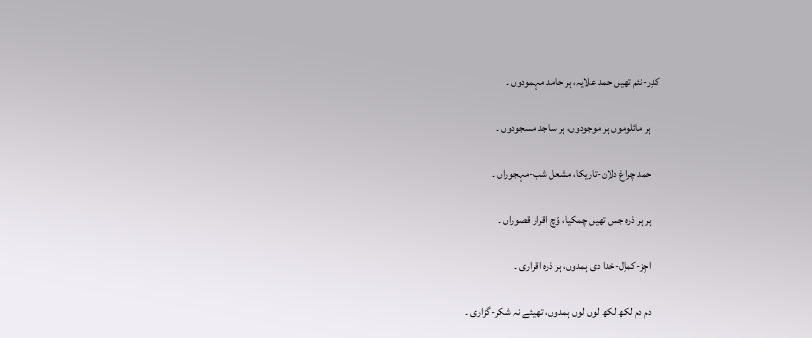کدِر-نئم تھیں حمد علایہ، ہر حامد مہمودوں ۔

    ہر مائلوموں ہر موجودوں، ہر ساجد مسجودوں ۔

    حمد چراغ دلاِن-تاریکا، مشعل شب-مہجوراں ۔

    ہر ہر ذره جس تھیں چمکیا، وّچ اقرار قصوراں ۔

    اجِز-کماِل-خدا دی ہمدوں، ہر ذره اقراری ۔

    دم دم لکھ لکھ لوں لوں ہمدوں، تھیئے نہ شکر-گزاری ۔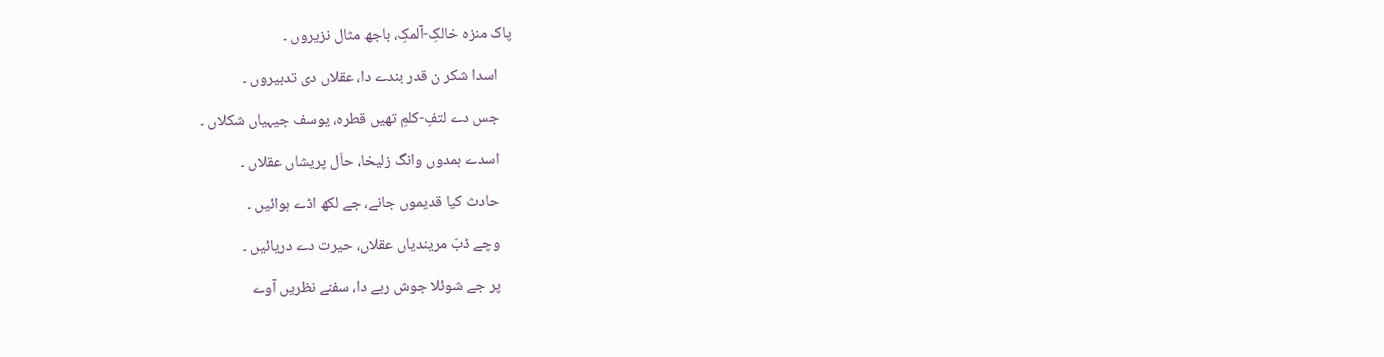پاک منزه خالکِ-آلمکِ، باجھ مثال نزیروں ۔

    اسدا شکر ن قدر بندے دا، عقلاں دی تدبیروں ۔

    جس دے لتفِ-کلمِ تھیں قطره، یوسف جیہیاں شکلاں ۔

    اسدے ہمدوں وانگ زلیخا، حاَل پریشاں عقلاں ۔

    حادث کیا قدیموں جانے، جے لکھ اڈے ہوائیں ۔

    وچے ڈبّ مریندیاں عقلاں، حیرت دے دریائیں ۔

    پر جے شوئلا جوش ربے دا، سفنے نظریں آوے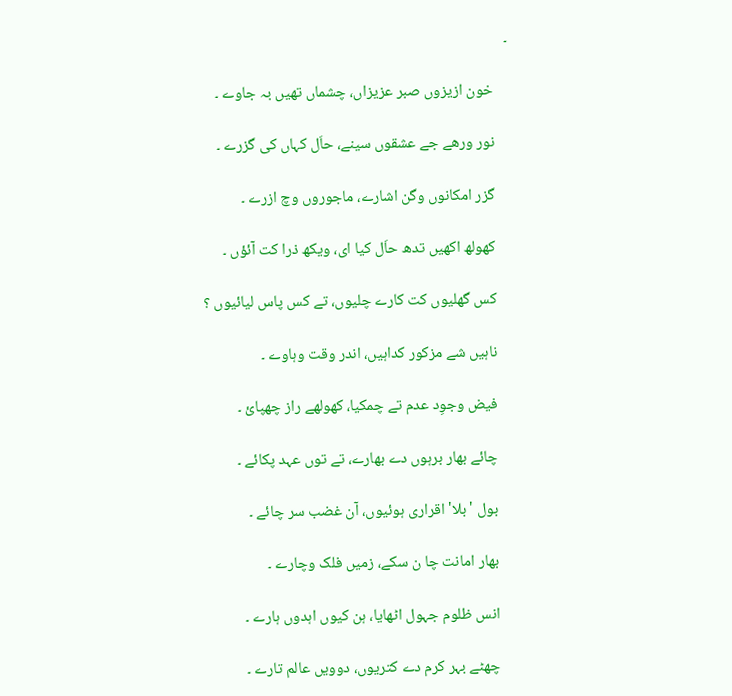۔

    خون ازیزوں صبر عزیزاں، چشماں تھیں بہ جاوے ۔

    نور ورھے جے عشقوں سینے، حاَل کہاں کی گزرے ۔

    گزر امکانوں وگن اشارے، ماجوروں وچ ازرے ۔

    کھولھ اکھیں تدھ حاَل کیا ای، ویکھ ذرا کت آئؤں ۔

    کس گھلیوں کت کارے چلیوں، تے کس پاس لیائیوں ؟

    ناہیں شے مزکور کداہیں، اندر وقت وہاوے ۔

    فیض وجوِد عدم تے چمکیا، کھولھے راز چھپائ ۔

    چائے بھار برہوں دے بھارے، تے توں عہد پکائے ۔

    بول 'بلا' اقراری ہوئیوں، آن غضب سر چائے ۔

    بھار امانت چا ن سکے، زمیں فلک وچارے ۔

    انس ظلوم جہول اٹھایا، ہن کیوں اہدوں ہارے ۔

    چھٹے بہر کرم دے کتریوں، دوویں عالم تارے ۔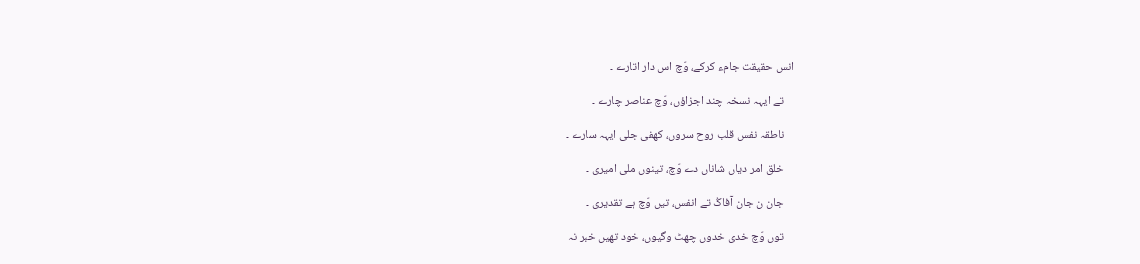انس حقیقت جامء کرکے، وّچ اس دار اتارے ۔

    تے ایہہ نسخہ چند اجزاؤں، وّچ عناصر چارے ۔

    ناطقہ نفس قلب روح سروں، کھفی جلی ایہہ سارے ۔

    خلق امر دیاں شاناں دے وّچ، تینوں ملی امیری ۔

    جان ن جان آفاکُ تے انفس، تیں وّچ ہے تقدیری ۔

    توں وّچ خدی خدوں چھٹ وگیوں، خود تھیں خبر نہ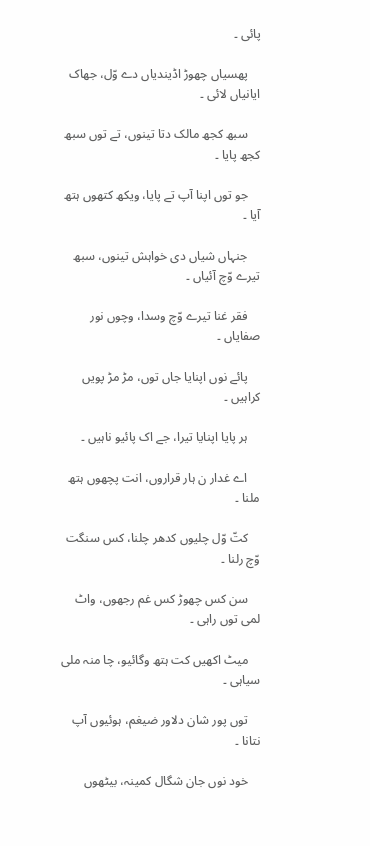پائی ۔

    پھسیاں چھوڑ اڈیندیاں دے وّل، جھاک ایانیاں لائی ۔

    سبھ کجھ مالک دتا تینوں، تے توں سبھ کجھ پایا ۔

    جو توں اپنا آپ تے پایا، ویکھ کتھوں ہتھ آیا ۔

    جنہاں شیاں دی خواہش تینوں، سبھ تیرے وّچ آئیاں ۔

    فقر غنا تیرے وّچ وسدا، وچوں نور صفایاں ۔

    پائے نوں اپنایا جاں توں، مڑ مڑ پویں کراہیں ۔

    ہر پایا اپنایا تیرا، جے اک پائیو ناہیں ۔

    اے غدار ن ہار قراروں، انت پچھوں ہتھ ملنا ۔

    کتّ وّل چلیوں کدھر چلنا، کس سنگت وّچ رلنا ۔

    سن کس چھوڑ کس غم رجھوں، واٹ لمی توں راہی ۔

    میٹ اکھیں کت ہتھ وگائیو، چا منہ ملی سیاہی ۔

    توں پور شان دلاور ضیغم، ہوئیوں آپ نتانا ۔

    خود نوں جان شگال کمینہ، بیٹھوں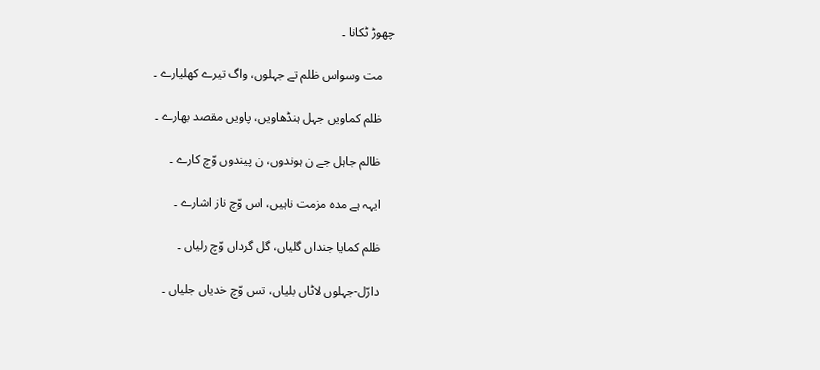چھوڑ ٹکانا ۔

    مت وسواس ظلم تے جہلوں، واگ تیرے کھلیارے ۔

    ظلم کماویں جہل ہنڈھاویں، پاویں مقصد بھارے ۔

    ظالم جاہل جے ن ہوندوں، ن پیندوں وّچ کارے ۔

    ایہہ ہے مده مزمت ناہیں، اس وّچ ناز اشارے ۔

    ظلم کمایا جنداں گلیاں، گل گرداں وّچ رلیاں ۔

    دارّل-جہلوں لاٹاں بلیاں، تس وّچ خدیاں جلیاں ۔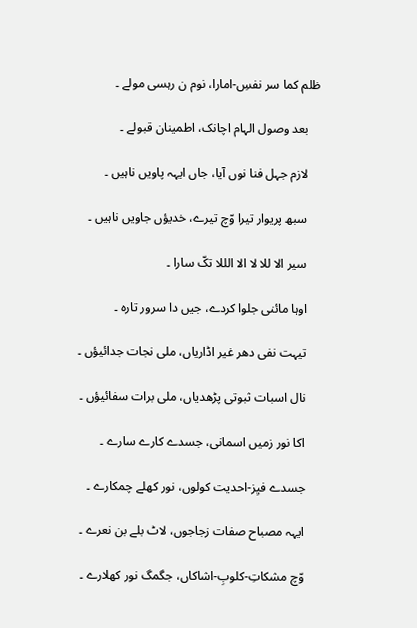ظلم کما سر نفسِ-امارا، نوم ن رہسی مولے ۔

    بعد وصول الہام اچانک، اطمینان قبولے ۔

    لازم جہل فنا نوں آیا، جاں ایہہ پاویں ناہیں ۔

    سبھ پریوار تیرا وّچ تیرے، خدیؤں جاویں ناہیں ۔

    سیر الا للا لا الا الللا تکّ سارا ۔

    اوہا مائنی جلوا کردے، جیں دا سرور تاره ۔

    تیہت نفی دھر غیر اڈاریاں، ملی نجات جدائیؤں ۔

    نال اسبات ثبوتی پڑھدیاں، ملی برات سفائیؤں ۔

    اکا نور زمیں اسمانی، جسدے کارے سارے ۔

    جسدے فیِز-احدیت کولوں، نور کھلے چمکارے ۔

    ایہہ مصباح صفات زجاجوں، لاٹ بلے بن نعرے ۔

    وّچ مشکاتِ-کلوبِ-اشاکاں، جگمگ نور کھلارے ۔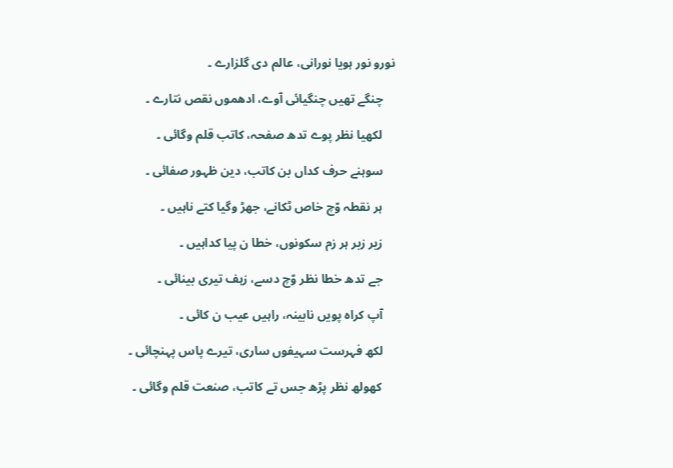نورو نور ہویا نورانی، عالم دی گلزارے ۔

    چنگے تھیں چنگیائی آوے، ادھموں نقص نتارے ۔

    لکھیا نظر پوے تدھ صفحہ، کاتب قلم وگائی ۔

    سوہنے حرف کداں بن کاتب، دین ظہور صفائی ۔

    ہر نقطہ وّچ خاص ٹکانے، جھڑ وگیا کتے ناہیں ۔

    زیر زبر ہر زم سکونوں، خطا ن پیا کداہیں ۔

    جے تدھ خطا نظر وّچ دسے، زہف تیری بینائی ۔

    آپ کراه پویں نابینہ، راہیں عیب ن کائی ۔

    لکھ فہرست سہیفوں ساری، تیرے پاس پہنچائی ۔

    کھولھ نظر پڑھ جس تے کاتب، صنعت قلم وگائی ۔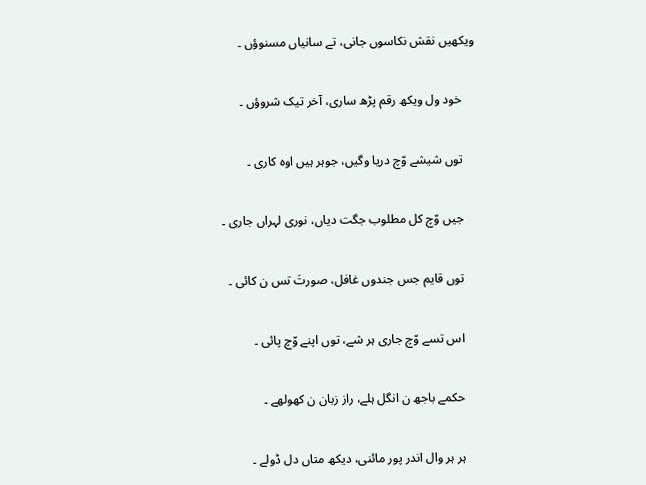ویکھیں نقش نکاسوں جانی، تے سانیاں مسنوؤں ۔

    خود ول ویکھ رقم پڑھ ساری، آخر تیک شروؤں ۔

    توں شیشے وّچ دریا وگیں، جوہر ہیں اوه کاری ۔

    جیں وّچ کل مطلوب جگت دیاں، نوری لہراں جاری ۔

    توں قایم جس جندوں غافل، صورتَ تس ن کائی ۔

    اس تسے وّچ جاری ہر شے، توں اپنے وّچ پائی ۔

    حکمے باجھ ن انگل ہلے، راز زبان ن کھولھے ۔

    ہر ہر وال اندر پور مائنی، دیکھ متاں دل ڈولے ۔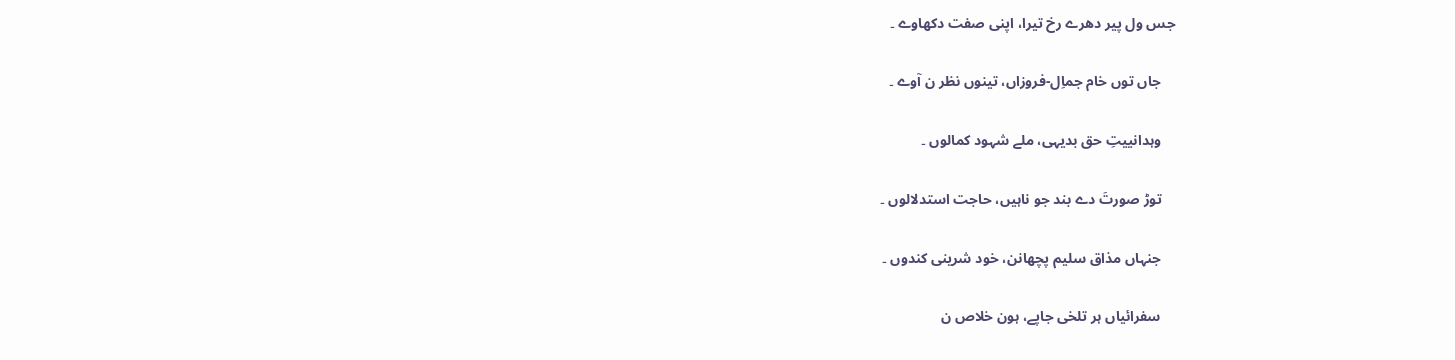جس ول پیر دھرے رخ تیرا، اپنی صفت دکھاوے ۔

    جاں توں خام جماِل-فروزاں، تینوں نظر ن آوے ۔

    وہدانییتِ حق بدیہی، ملے شہود کمالوں ۔

    توڑ صورتَ دے بند جو ناہیں، حاجت استدلالوں ۔

    جنہاں مذاق سلیم پچھانن، خود شرینی کندوں ۔

    سفرائیاں ہر تلخی جاپے، ہون خلاص ن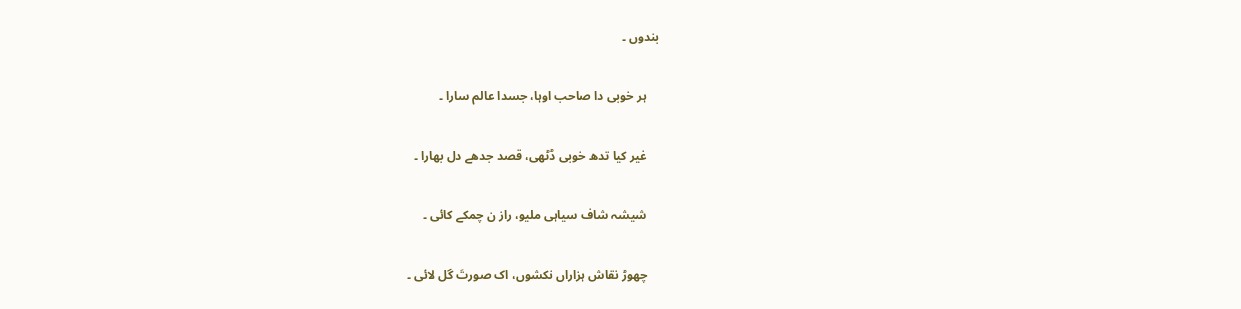بندوں ۔

    ہر خوبی دا صاحب اوہا، جسدا عالم سارا ۔

    غیر کیا تدھ خوبی ڈٹھی، قصد جدھے دل بھارا ۔

    شیشہ شاف سیاہی ملیو، راز ن چمکے کائی ۔

    چھوڑ نقاش ہزاراں نکشوں، اک صورتَ گل لائی ۔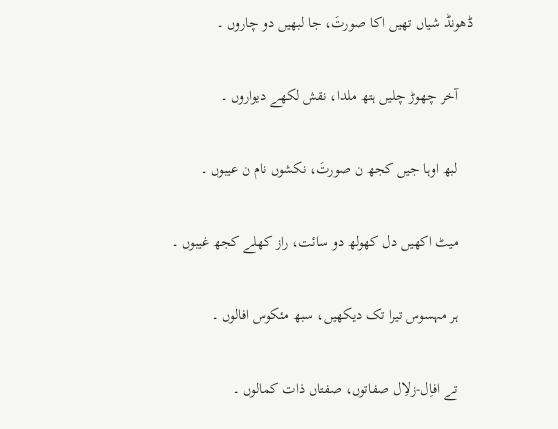ڈھونڈ شیاں تھیں اکا صورتَ، جا لبھیں دو چاروں ۔

    آخر چھوڑ چلیں ہتھ ملدا، نقش لکھے دیواروں ۔

    لبھ اوہا جیں کجھ ن صورتَ، نکشوں نام ن عیبوں ۔

    میٹ اکھیں دل کھولھ دو سائت، راز کھلے کجھ غیبوں ۔

    ہر مہسوس تیرا تک دیکھیں، سبھ مئکوس افالوں ۔

    تے افاِل-زلاِل صفاتوں، صفتاں ذات کمالوں ۔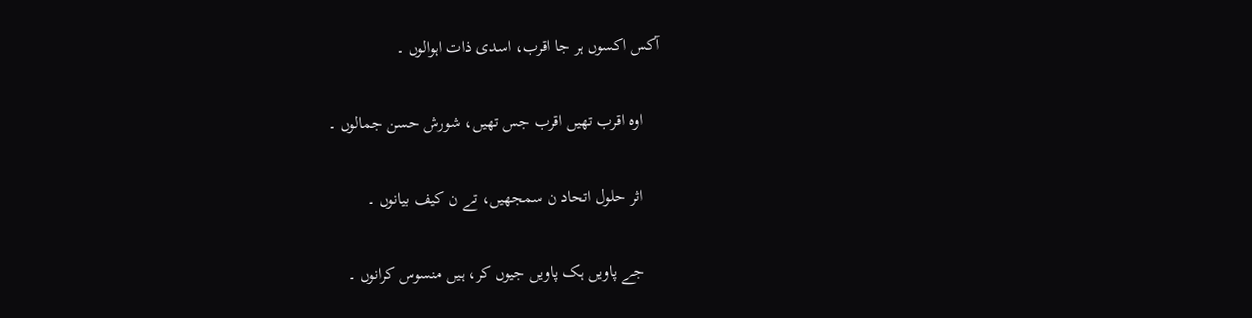آکس اکسوں ہر جا اقرب، اسدی ذات اہوالوں ۔

    اوه اقرب تھیں اقرب جس تھیں، شورش حسن جمالوں ۔

    اثر حلول اتحاد ن سمجھیں، تے ن کیف بیانوں ۔

    جے پاویں ہک پاویں جیوں کر، ہیں منسوس کرانوں ۔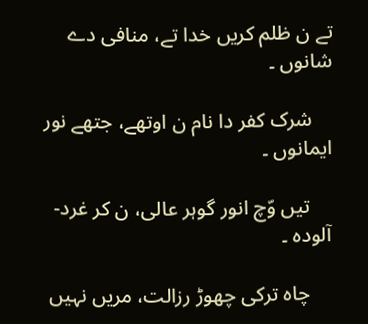تے ن ظلم کریں خدا تے، منافی دے شانوں ۔

    شرک کفر دا نام ن اوتھے، جتھے نور ایمانوں ۔

    تیں وّچ انور گوہر عالی، ن کر غرد-آلوده ۔

    چاه ترکی چھوڑ رزالت، مریں نہیں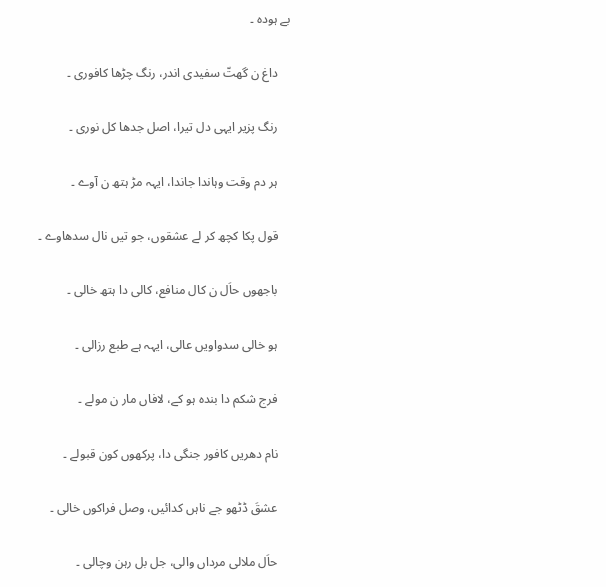بے ہوده ۔

    داغ ن گھتّ سفیدی اندر، رنگ چڑھا کافوری ۔

    رنگ پزیر ایہی دل تیرا، اصل جدھا کل نوری ۔

    ہر دم وقت وہاندا جاندا، ایہہ مڑ ہتھ ن آوے ۔

    قول پکا کچھ کر لے عشقوں، جو تیں نال سدھاوے ۔

    باجھوں حاَل ن کال منافع، کالی دا ہتھ خالی ۔

    ہو خالی سدواویں عالی، ایہہ ہے طبع رزالی ۔

    فرج شکم دا بنده ہو کے، لافاں مار ن مولے ۔

    نام دھریں کافور جنگی دا، پرکھوں کون قبولے ۔

    عشقَ ڈٹھو جے ناہں کدائیں، وصل فراکوں خالی ۔

    حاَل ملالی مرداں والی، جل بل رہن وچالی ۔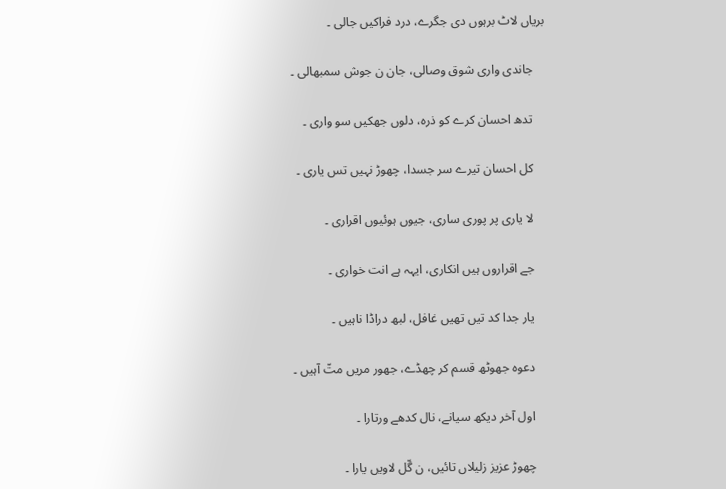بریاں لاٹ برہوں دی جگرے، درد فراکیں جالی ۔

    جاندی واری شوق وصالی، جان ن جوش سمبھالی ۔

    تدھ احسان کرے کو ذره، دلوں جھکیں سو واری ۔

    کل احسان تیرے سر جسدا، چھوڑ نہیں تس یاری ۔

    لا یاری پر پوری ساری، جیوں ہوئیوں اقراری ۔

    جے اقراروں ہیں انکاری، ایہہ ہے انت خواری ۔

    یار جدا کد تیں تھیں غافل، لبھ دراڈا ناہیں ۔

    دعوه جھوٹھ قسم کر چھڈے، جھور مریں متّ آہیں ۔

    اول آخر دیکھ سیانے، نال کدھے ورتارا ۔

    چھوڑ عزیز زلیلاں تائیں، ن گّل لاویں یارا ۔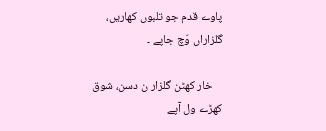پاوے قدم جو تلبوں کھاریں، گلزاراں وّچ جاپے ۔

    خار کھٹن گلزار ن دسن، شوق کھڑے ول آپے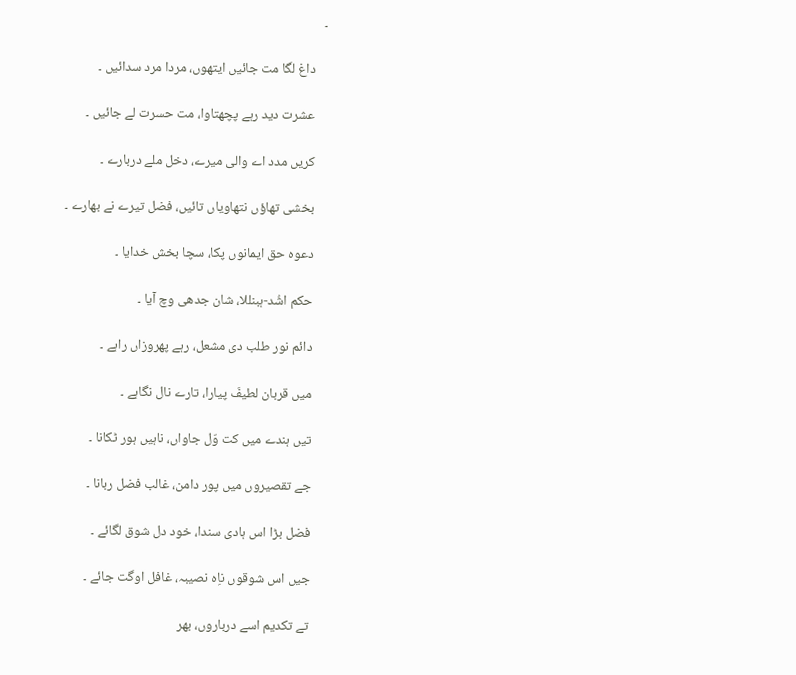۔

    داغ لگا مت جائیں ایتھوں، مردا مرد سدائیں ۔

    عشرت دید رہے پچھتاوا، مت حسرت لے جائیں ۔

    کریں مدد اے والی میرے، دخل ملے دربارے ۔

    بخشی تھاؤں نتھاویاں تائیں، فضل تیرے نے بھارے ۔

    دعوه حق ایمانوں پکا، سچا بخش خدایا ۔

    حکم اشُد-ہبنللا، شان جدھی وچ آیا ۔

    دائم نور طلب دی مشعل، رہے پھروزاں راہے ۔

    میں قربان لطیفَ پیارا، تارے نال نگاہے ۔

    تیں ہندے میں کت وّل جاواں، ناہیں ہور ٹکانا ۔

    جے تقصیروں میں پور دامن، غالب فضل ربانا ۔

    فضل بڑا اس ہادی سندا، خود دل شوق لگائے ۔

    جیں اس شوقوں ناِه نصیبہ، غافل اوگت جائے ۔

    تے تکدیم اسے درباروں، بھر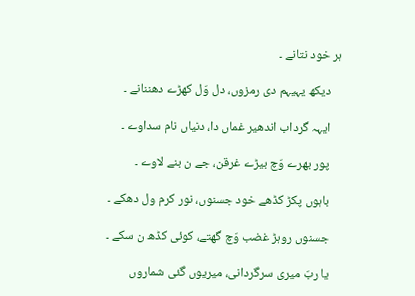ہر خود نتانے ۔

    دیکھ یہیہم دی رمزوں، دل وّل کھڑے دھننانے ۔

    ایہہ گرداب اندھیر غماں دا، دنیاں نام سداوے ۔

    پور بھرے وّچ بیڑے غرقن، جے ن بنے لاوے ۔

    باہوں پکڑ کڈھے خود جسنوں، نور کرم ول دھکے ۔

    جسنوں روہڑ غضب وّچ گھتے، کوئی کڈھ ن سکے ۔

    یا ربّ میری سرگردانی، میریوں گئی شماروں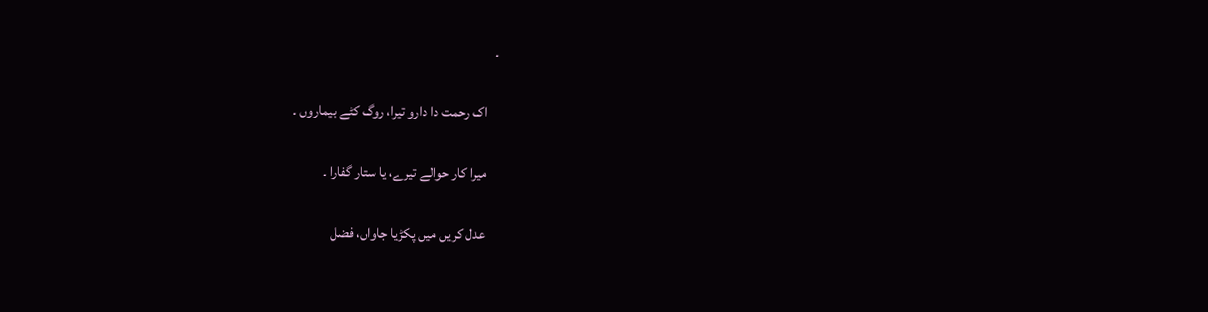۔

    اک رحمت دا دارو تیرا، روگ کٹے بیماروں ۔

    میرا کار حوالے تیرے، یا ستار گفارا ۔

    عدل کریں میں پکڑیا جاواں، فضل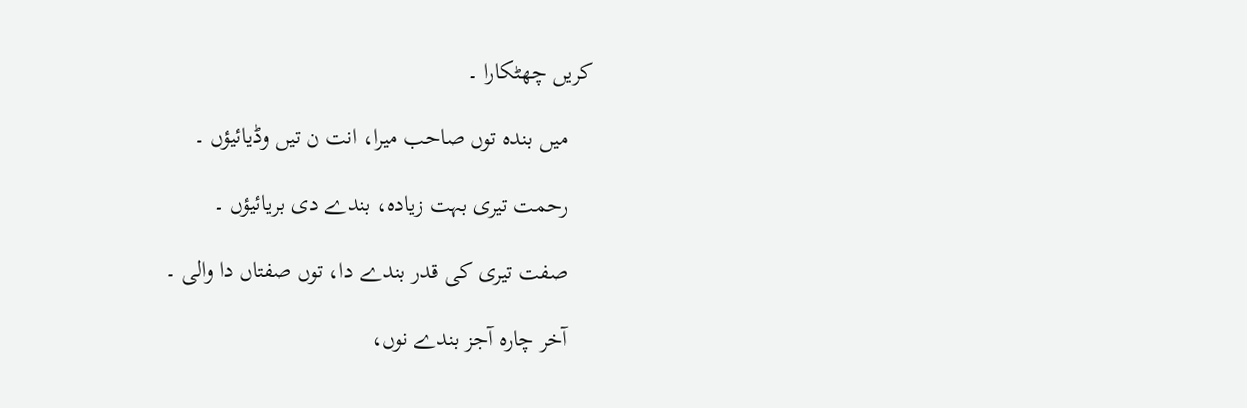کریں چھٹکارا ۔

    میں بنده توں صاحب میرا، انت ن تیں وڈیائیؤں ۔

    رحمت تیری بہت زیاده، بندے دی بریائیؤں ۔

    صفت تیری کی قدر بندے دا، توں صفتاں دا والی ۔

    آخر چاره آجز بندے نوں،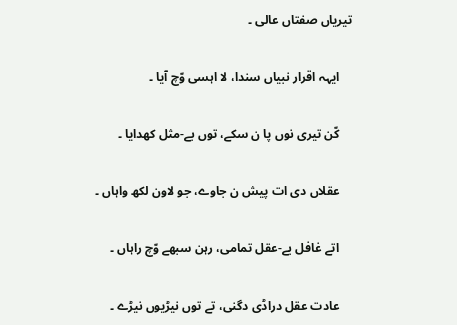تیریاں صفتاں عالی ۔

    ایہہ اقرار نبیاں سندا، لا اہسی وّچ آیا ۔

    کّن تیری نوں پا ن سکے، توں بے-مثل کھدایا ۔

    عقلاں دی ات پیش ن جاوے، جو لاون لکھ واہاں ۔

    اتے غافل بے-عقل تمامی، رہن سبھے وّچ راہاں ۔

    عادت عقل دراڈی دگنی، تے توں نیڑیوں نیڑے ۔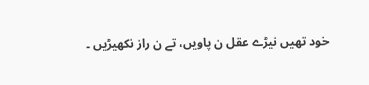خود تھیں نیڑے عقل ن پاویں، تے ن راز نکھیڑیں ۔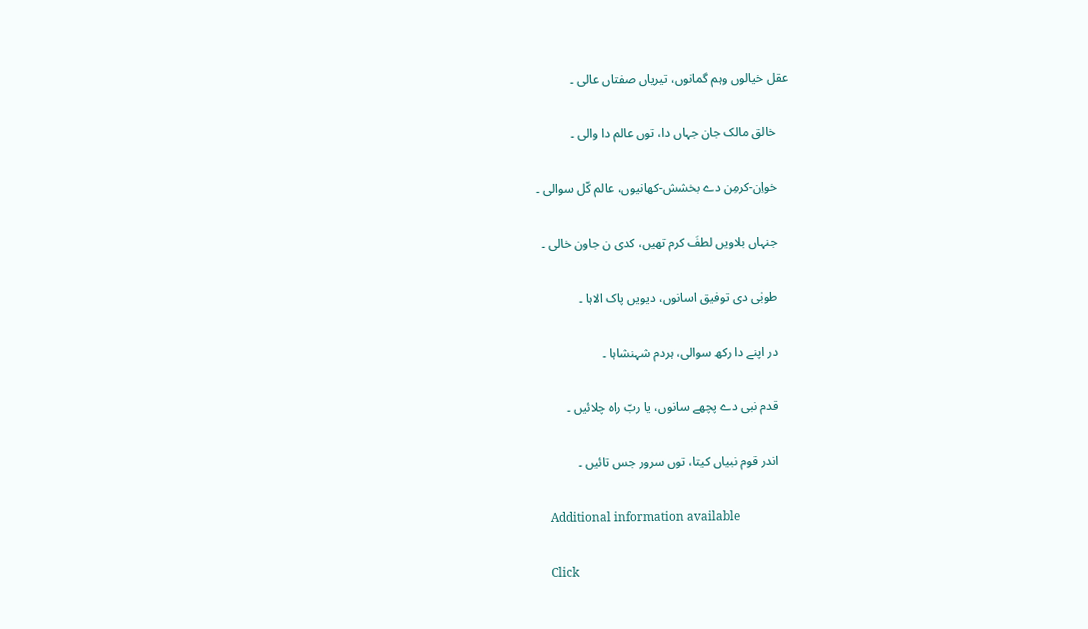عقل خیالوں وہم گمانوں، تیریاں صفتاں عالی ۔

    خالق مالک جان جہاں دا، توں عالم دا والی ۔

    خواِن-کرمِن دے بخشش-کھانیوں، عالم کّل سوالی ۔

    جنہاں بلاویں لطفَ کرم تھیں، کدی ن جاون خالی ۔

    طوبٰی دی توفیق اسانوں، دیویں پاک الاہا ۔

    در اپنے دا رکھ سوالی، ہردم شہنشاہا ۔

    قدم نبی دے پچھے سانوں، یا ربّ راه چلائیں ۔

    اندر قوم نبیاں کیتا، توں سرور جس تائیں ۔

    Additional information available

    Click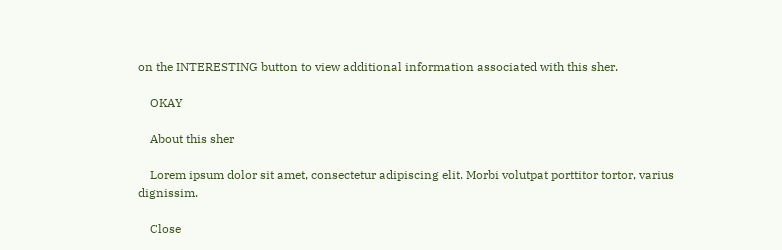on the INTERESTING button to view additional information associated with this sher.

    OKAY

    About this sher

    Lorem ipsum dolor sit amet, consectetur adipiscing elit. Morbi volutpat porttitor tortor, varius dignissim.

    Close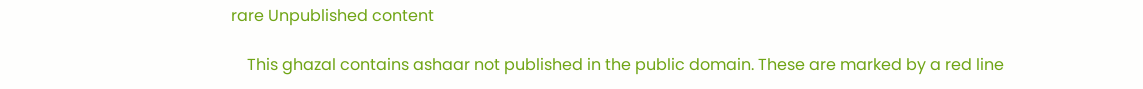rare Unpublished content

    This ghazal contains ashaar not published in the public domain. These are marked by a red line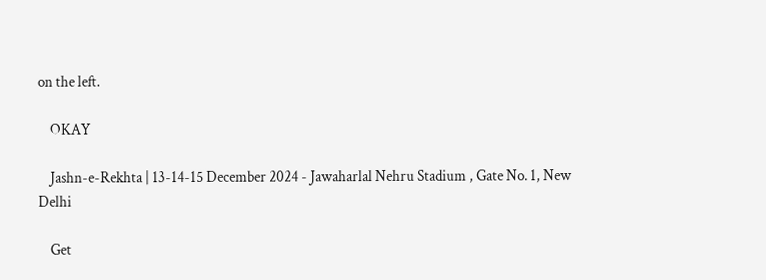on the left.

    OKAY

    Jashn-e-Rekhta | 13-14-15 December 2024 - Jawaharlal Nehru Stadium , Gate No. 1, New Delhi

    Get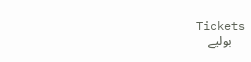Tickets
    بولیے